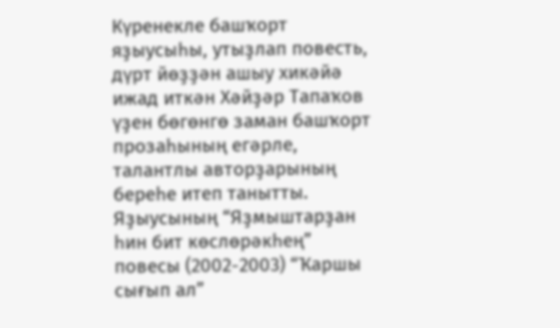Күренекле башҡорт яҙыусыһы, утыҙлап повесть, дүрт йөҙҙән ашыу хикәйә ижад иткән Хәйҙәр Тапаҡов үҙен бөгөнгө заман башҡорт прозаһының егәрле, талантлы авторҙарының береһе итеп танытты.
Яҙыусының “Яҙмыштарҙан һин бит көслөрәкһең” повесы (2002-2003) “Ҡаршы сығып ал”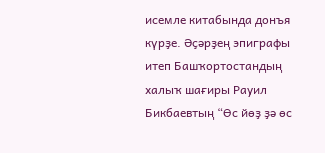исемле китабында донъя күрҙе. Әҫәрҙең эпиграфы итеп Башҡортостандың халыҡ шағиры Рауил Бикбаевтың “Өс йөҙ ҙә өс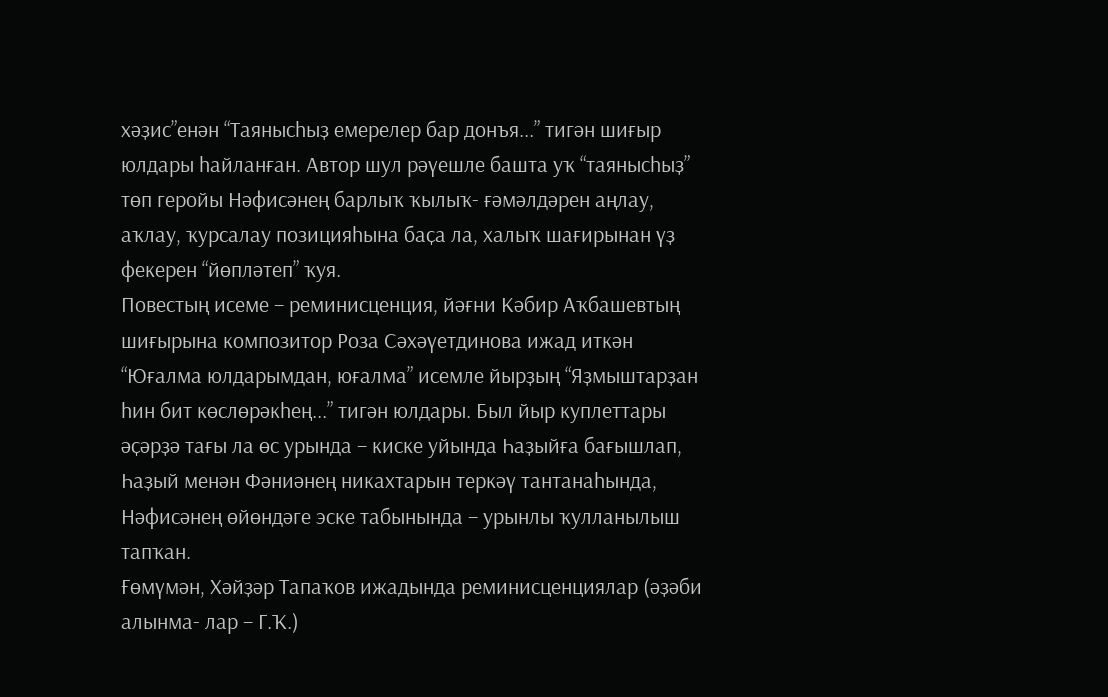хәҙис”енән “Таянысһыҙ емерелер бар донъя...” тигән шиғыр юлдары һайланған. Автор шул рәүешле башта уҡ “таянысһыҙ” төп геройы Нәфисәнең барлыҡ ҡылыҡ- ғәмәлдәрен аңлау, аҡлау, ҡурсалау позицияһына баҫа ла, халыҡ шағирынан үҙ фекерен “йөпләтеп” ҡуя.
Повестың исеме – реминисценция, йәғни Кәбир Аҡбашевтың шиғырына композитор Роза Сәхәүетдинова ижад иткән “Юғалма юлдарымдан, юғалма” исемле йырҙың “Яҙмыштарҙан һин бит көслөрәкһең...” тигән юлдары. Был йыр куплеттары әҫәрҙә тағы ла өс урында – киске уйында Һаҙыйға бағышлап, Һаҙый менән Фәниәнең никахтарын теркәү тантанаһында, Нәфисәнең өйөндәге эске табынында – урынлы ҡулланылыш тапҡан.
Ғөмүмән, Хәйҙәр Тапаҡов ижадында реминисценциялар (әҙәби алынма- лар – Г.Ҡ.)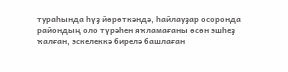тураһында һүҙ йөрөткәндә, һайлауҙар осоронда райондың оло түрәһен яҡламағаны өсөн эшһеҙ ҡалған, эскелеккә бирелә башлаған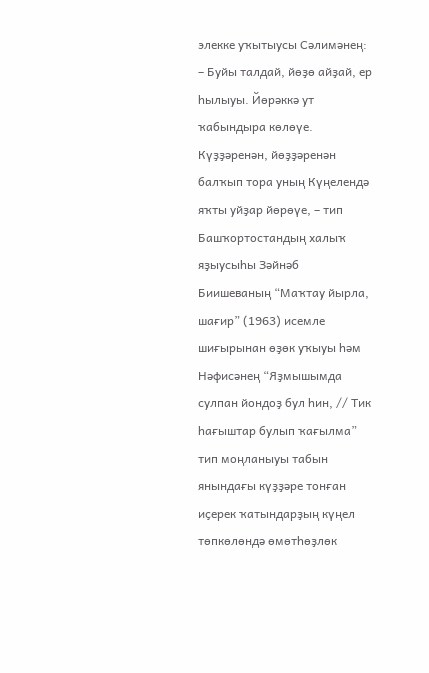элекке уҡытыусы Сәлимәнең:
– Буйы талдай, йөҙө айҙай, ер һылыуы. Йөрәккә ут ҡабындыра көлөүе. Күҙҙәренән, йөҙҙәренән балҡып тора уның Күңелендә яҡты уйҙар йөрөүе, – тип Башҡортостандың халыҡ яҙыусыһы Зәйнәб Биишеваның “Маҡтау йырла, шағир” (1963) исемле шиғырынан өҙөк уҡыуы һәм Нәфисәнең “Яҙмышымда сулпан йондоҙ бул һин, // Тик һағыштар булып ҡағылма” тип моңланыуы табын янындағы күҙҙәре тонған иҫерек ҡатындарҙың күңел төпкөлөндә өмөтһөҙлөк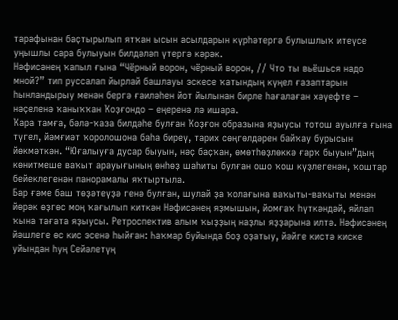тарафынан баҫтырылып ятҡан ысын асылдарын күрһәтергә булышлыҡ итеүсе уңышлы сара булыуын билдәләп үтергә кәрәк.
Нәфисәнең ҡапыл ғына “Чёрный ворон, чёрный ворон, // Что ты вьёшься надо мной?” тип руссалап йырлай башлауы эскесе ҡатындың күңел ғазаптарын һынландырыу менән бергә ғаиләһен йот йылынан бирле һағалаған хәүефте – нәҫеленә ҡаныҡҡан Ҡоҙғондо – еңеренә лә ишара.
Ҡара тамға, бәлә-ҡаза билдәһе булған Ҡоҙғон образына яҙыусы тотош ауылға ғына түгел, йәмғиәт ҡоролошона баһа биреү, тарих сөңгөлдәрен байҡау бурысын йөкмәткән. “Юғалыуға дусар быуын, нәҫ баҫҡан, өмөтһөҙлөккә ғарҡ быуын”дың көнитмеше ваҡыт арауығының өнһөҙ шаһиты булған ошо ҡош күҙлегенән, ҡоштар бейеклегенән панорамалы яҡтыртыла.
Бар ғәме баш төҙәтеүҙә генә булған, шулай ҙа ҡолағына ваҡыты-ваҡыты менән йөрәк өҙгөс моң ҡағылып киткән Нәфисәнең яҙмышын, йомғаҡ һүткәндәй, яйлап ҡына тағата яҙыусы. Ретроспектив алым ҡыҙҙың наҙлы яҙҙарына илтә. Нәфисәнең йәшлеге өс кис эсенә һыйған: Һаҡмар буйында боҙ оҙатыу, йәйге кистә киске уйындан һуң Сейәлетүң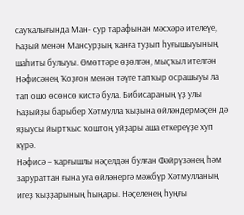сауҡалығында Ман- сур тарафынан мәсхәрә ителеүе, Һаҙый менән Мансурҙың ҡанға туҙып һуғышыуының шаһиты булыуы. Өмөттәре өҙөлгән, мыҫҡыл ителгән Нәфисәнең Ҡоҙғон менән тәүге тапҡыр осрашыуы ла тап ошо өсөнсө кистә була. Бибисараның үҙ улы Һаҙыйҙы барыбер Хәтмулла ҡыҙына өйләндермәҫен дә яҙыусы йыртҡыс ҡоштоң уйҙары аша еткереүҙе хуп күрә.
Нәфисә – ҡарғышлы нәҫелдән булған Фәйрүзәнең һәм зарураттан ғына уға өйләнергә мәжбүр Хәтмулланың игеҙ ҡыҙҙарының һыңары. Нәҫеленең һуңғы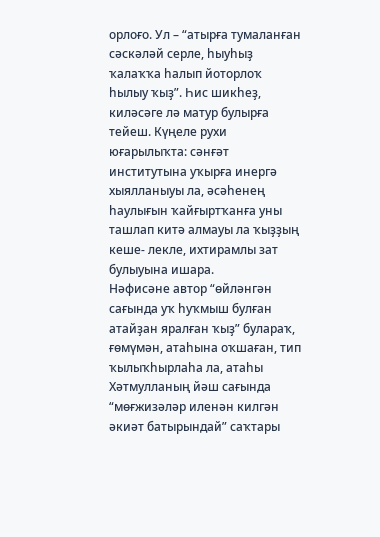орлоғо. Ул – “атырға тумаланған сәскәләй серле, һыуһыҙ ҡалаҡҡа һалып йоторлоҡ һылыу ҡыҙ”. Һис шикһеҙ, киләсәге лә матур булырға тейеш. Күңеле рухи юғарылыҡта: сәнғәт институтына уҡырға инергә хыялланыуы ла, әсәһенең һаулығын ҡайғыртҡанға уны ташлап китә алмауы ла ҡыҙҙың кеше- лекле, ихтирамлы зат булыуына ишара.
Нәфисәне автор “өйләнгән сағында уҡ һуҡмыш булған атайҙан яралған ҡыҙ” булараҡ, ғөмүмән, атаһына оҡшаған, тип ҡылыҡһырлаһа ла, атаһы Хәтмулланың йәш сағында “мөғжизәләр иленән килгән әкиәт батырындай” саҡтары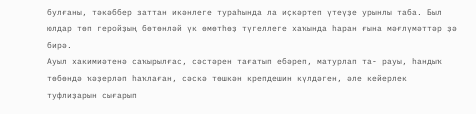булғаны, тәкәббер заттан икәнлеге тураһында ла иҫкәртеп үтеүҙе урынлы таба. Был юлдар төп геройҙың бөтөнләй үк өмөтһөҙ түгеллеге хаҡында һаран ғына мәғлүмәттәр ҙә бирә.
Ауыл хакимиәтенә саҡырылғас, сәстәрен тағатып ебәреп, матурлап та- рауы, һандыҡ төбөндә ҡәҙерләп һаҡлаған, сәскә төшкән крепдешин күлдәген, әле кейерлек туфлиҙарын сығарып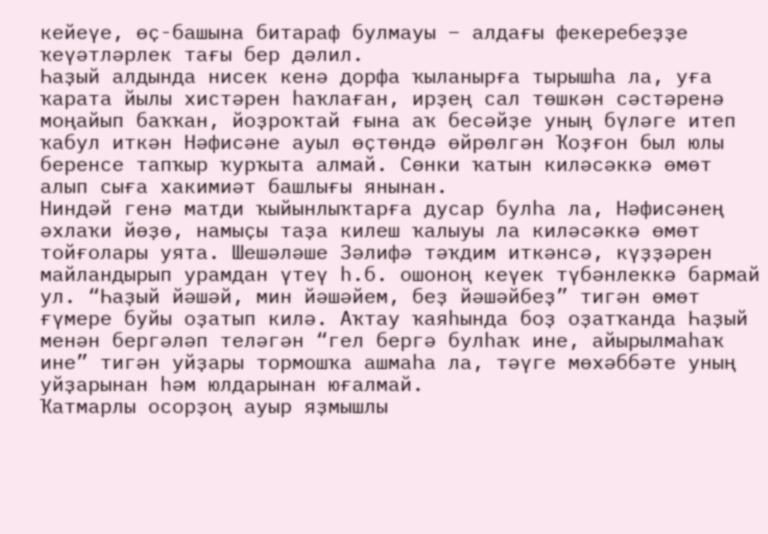кейеүе, өҫ-башына битараф булмауы – алдағы фекеребеҙҙе ҡеүәтләрлек тағы бер дәлил.
Һаҙый алдында нисек кенә дорфа ҡыланырға тырышһа ла, уға ҡарата йылы хистәрен һаҡлаған, ирҙең сал төшкән сәстәренә моңайып баҡҡан, йоҙроҡтай ғына аҡ бесәйҙе уның бүләге итеп ҡабул иткән Нәфисәне ауыл өҫтөндә өйрөлгән Ҡоҙғон был юлы беренсе тапҡыр ҡурҡыта алмай. Сөнки ҡатын киләсәккә өмөт алып сыға хакимиәт башлығы янынан.
Ниндәй генә матди ҡыйынлыҡтарға дусар булһа ла, Нәфисәнең әхлаҡи йөҙө, намыҫы таҙа килеш ҡалыуы ла киләсәккә өмөт тойғолары уята. Шешәләше Зәлифә тәҡдим иткәнсә, күҙҙәрен майландырып урамдан үтеү һ.б. ошоноң кеүек түбәнлеккә бармай ул. “Һаҙый йәшәй, мин йәшәйем, беҙ йәшәйбеҙ” тигән өмөт ғүмере буйы оҙатып килә. Аҡтау ҡаяһында боҙ оҙатҡанда Һаҙый менән бергәләп теләгән “гел бергә булһаҡ ине, айырылмаһаҡ ине” тигән уйҙары тормошҡа ашмаһа ла, тәүге мөхәббәте уның уйҙарынан һәм юлдарынан юғалмай.
Ҡатмарлы осорҙоң ауыр яҙмышлы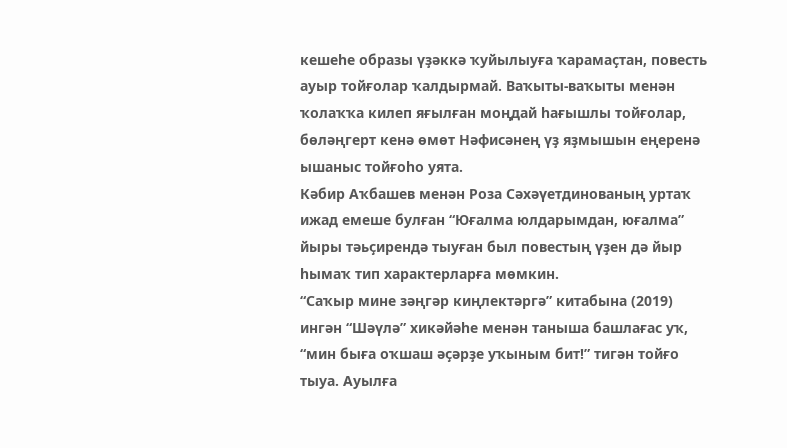кешеһе образы үҙәккә ҡуйылыуға ҡарамаҫтан, повесть ауыр тойғолар ҡалдырмай. Ваҡыты-ваҡыты менән ҡолаҡҡа килеп яғылған моңдай һағышлы тойғолар, бөләңгерт кенә өмөт Нәфисәнең үҙ яҙмышын еңеренә ышаныс тойғоһо уята.
Кәбир Аҡбашев менән Роза Сәхәүетдинованың уртаҡ ижад емеше булған “Юғалма юлдарымдан, юғалма” йыры тәьҫирендә тыуған был повестың үҙен дә йыр һымаҡ тип характерларға мөмкин.
“Саҡыр мине зәңгәр киңлектәргә” китабына (2019) ингән “Шәүлә” хикәйәһе менән таныша башлағас уҡ, “мин быға оҡшаш әҫәрҙе уҡыным бит!” тигән тойғо тыуа. Ауылға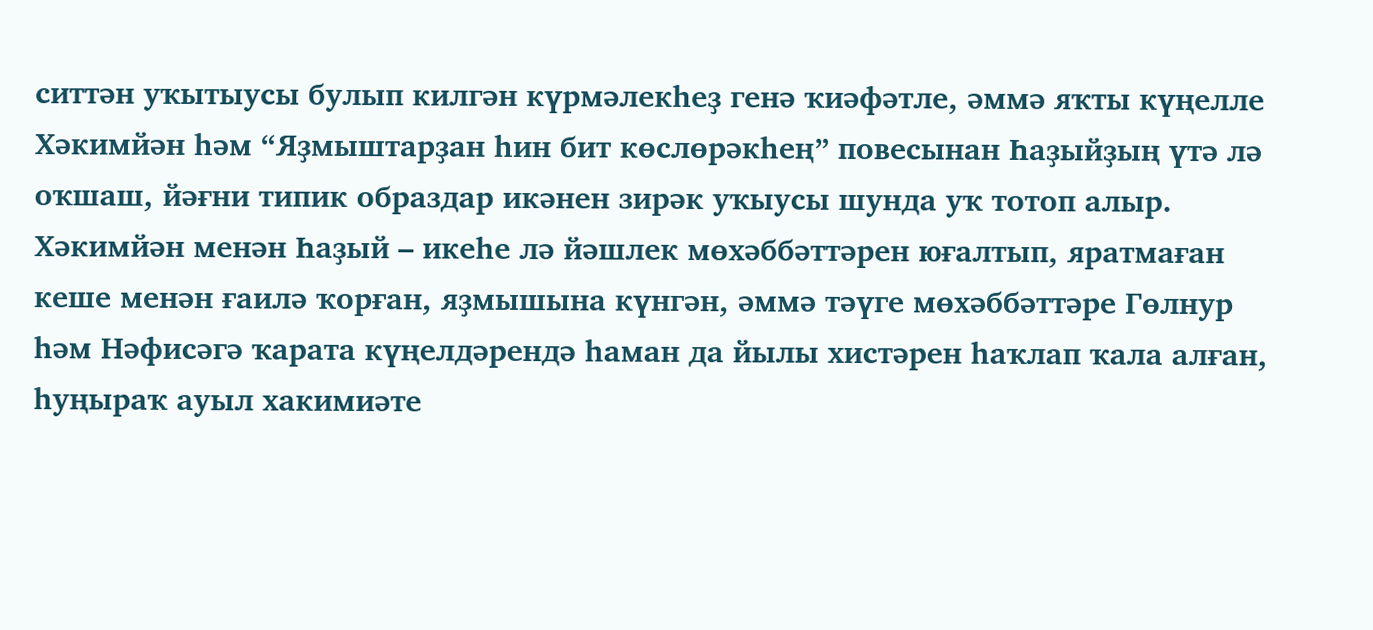ситтән уҡытыусы булып килгән күрмәлекһеҙ генә ҡиәфәтле, әммә яҡты күңелле Хәкимйән һәм “Яҙмыштарҙан һин бит көслөрәкһең” повесынан Һаҙыйҙың үтә лә оҡшаш, йәғни типик образдар икәнен зирәк уҡыусы шунда уҡ тотоп алыр. Хәкимйән менән Һаҙый – икеһе лә йәшлек мөхәббәттәрен юғалтып, яратмаған кеше менән ғаилә ҡорған, яҙмышына күнгән, әммә тәүге мөхәббәттәре Гөлнур һәм Нәфисәгә ҡарата күңелдәрендә һаман да йылы хистәрен һаҡлап ҡала алған, һуңыраҡ ауыл хакимиәте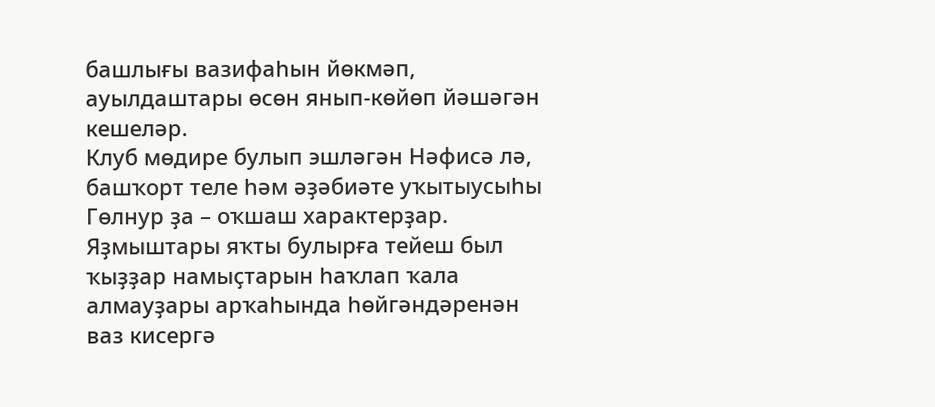башлығы вазифаһын йөкмәп, ауылдаштары өсөн янып-көйөп йәшәгән кешеләр.
Клуб мөдире булып эшләгән Нәфисә лә, башҡорт теле һәм әҙәбиәте уҡытыусыһы Гөлнур ҙа – оҡшаш характерҙар. Яҙмыштары яҡты булырға тейеш был ҡыҙҙар намыҫтарын һаҡлап ҡала алмауҙары арҡаһында һөйгәндәренән ваз кисергә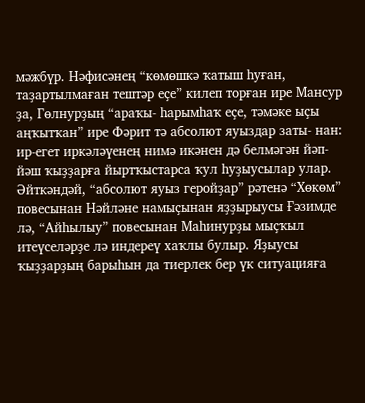мәжбүр. Нәфисәнең “көмөшкә ҡатыш һуған, таҙартылмаған тештәр еҫе” килеп торған ире Мансур ҙа, Гөлнурҙың “араҡы- һарымһаҡ еҫе, тәмәке ыҫы аңҡытҡан” ире Фәрит тә абсолют яуыздар заты- нан: ир-егет иркәләүенең нимә икәнен дә белмәгән йәп-йәш ҡыҙҙарға йыртҡыстарса ҡул һуҙыусылар улар. Әйткәндәй, “абсолют яуыз геройҙар” рәтенә “Хөкөм” повесынан Нәйләне намыҫынан яҙҙырыусы Ғәзимде лә, “Айһылыу” повесынан Маһинурҙы мыҫҡыл итеүселәрҙе лә индереү хаҡлы булыр. Яҙыусы ҡыҙҙарҙың барыһын да тиерлек бер үк ситуацияға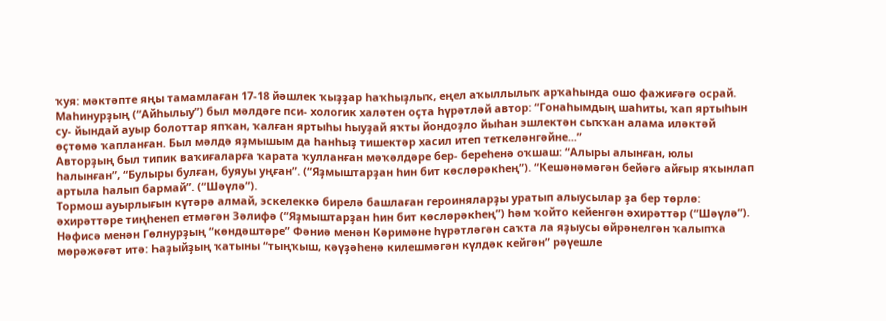ҡуя: мәктәпте яңы тамамлаған 17-18 йәшлек ҡыҙҙар һаҡһыҙлыҡ, еңел аҡыллылыҡ арҡаһында ошо фажиғәгә осрай. Маһинурҙың (“Айһылыу”) был мәлдәге пси- хологик халәтен оҫта һүрәтләй автор: “Гонаһымдың шаһиты, ҡап яртыһын су- йындай ауыр болоттар япҡан, ҡалған яртыһы һыуҙай яҡты йондоҙло йыһан эшлектән сыҡҡан алама иләктәй өҫтөмә ҡапланған. Был мәлдә яҙмышым да һанһыҙ тишектәр хасил итеп теткеләнгәйне...”
Авторҙың был типик ваҡиғаларға ҡарата ҡулланған мәҡәлдәре бер- береһенә оҡшаш: “Алыры алынған, юлы һалынған”, “Булыры булған, буяуы уңған”. (“Яҙмыштарҙан һин бит көслөрәкһең”). “Кешәнәмәгән бейәгә айғыр яҡынлап артыла һалып бармай”. (“Шәүлә”).
Тормош ауырлығын күтәрә алмай, эскелеккә бирелә башлаған героиняларҙы уратып алыусылар ҙа бер төрлө: әхирәттәре тиңһенеп етмәгән Зәлифә (“Яҙмыштарҙан һин бит көслөрәкһең”) һәм ҡойто кейенгән әхирәттәр (“Шәүлә”).
Нәфисә менән Гөлнурҙың “көндәштәре” Фәниә менән Кәримәне һүрәтләгән саҡта ла яҙыусы өйрәнелгән ҡалыпҡа мөрәжәғәт итә: Һаҙыйҙың ҡатыны “тыңҡыш, кәүҙәһенә килешмәгән күлдәк кейгән” рәүешле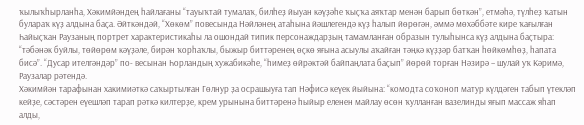ҡылыҡһырланһа, Хәкимйәндең һайлағаны “тауыҡтай тумалаҡ, билһеҙ йыуан кәүҙәһе ҡыҫҡа аяҡтар менән барып бөткән”, етмәһә, түлһеҙ ҡатын булараҡ күҙ алдына баҫа. Әйткәндәй, “Хөкөм” повесында Нәйләнең атаһына йәшлегендә күҙ һалып йөрөгән, әммә мөхәббәте кире ҡағылған Һайыҫҡан Раузаның портрет характеристикаһы ла ошондай типик персонаждарҙың тамамланған образын тулыһынса күҙ алдына баҫтыра: “тәбәнәк буйлы, төйөрөм кәүҙәле, бирән ҡорһаҡлы, быжыр биттәренең өҫкө яғына асыулы аҡайған тәңкә күҙҙәр батҡан һөйкөмһөҙ, һапата бисә”. “Дусар ителгәндәр” по- весынан Һорландың хужабикәһе, “һимеҙ өйрәктәй байпаңлата баҫып” йөрөй торған Нәзирә – шулай уҡ Кәримә, Раузалар рәтендә.
Хәкимйән тарафынан хакимиәткә саҡыртылған Гөлнур ҙа осрашыуға тап Нәфисә кеүек йыйына: “комодта соҡоноп матур күлдәген табып үтекләп кейҙе, сәстәрен еүешләп тарап рәткә килтерҙе, крем урынына биттәренә һыйыр еленен майлау өсөн ҡулланған вазелинды яғып массаж яһап алды,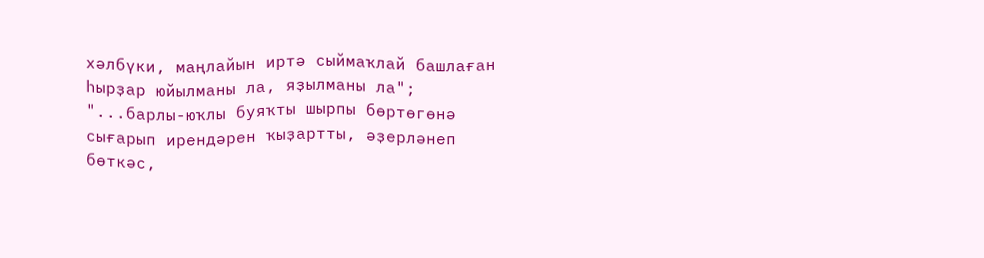хәлбүки, маңлайын иртә сыймаҡлай башлаған һырҙар юйылманы ла, яҙылманы ла"; "...барлы-юҡлы буяҡты шырпы бөртөгөнә сығарып ирендәрен ҡыҙартты, әҙерләнеп бөткәс,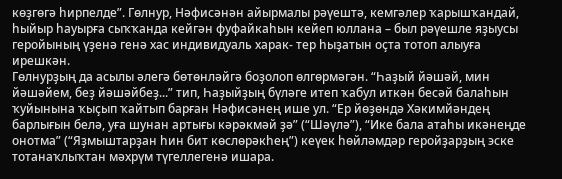көҙгөгә һирпелде”. Гөлнур, Нәфисәнән айырмалы рәүештә, кемгәлер ҡарышҡандай, һыйыр һауырға сыҡҡанда кейгән фуфайкаһын кейеп юллана – был рәүешле яҙыусы геройының үҙенә генә хас индивидуаль харак- тер һыҙатын оҫта тотоп алыуға ирешкән.
Гөлнурҙың да асылы әлегә бөтөнләйгә боҙолоп өлгөрмәгән. “Һаҙый йәшәй, мин йәшәйем, беҙ йәшәйбеҙ...” тип, Һаҙыйҙың бүләге итеп ҡабул иткән бесәй балаһын ҡуйынына ҡыҫып ҡайтып барған Нәфисәнең ише ул. “Ер йөҙөндә Хәкимйәндең барлығын белә, уға шунан артығы кәрәкмәй ҙә” (“Шәүлә”), “Ике бала атаһы икәнеңде онотма” (“Яҙмыштарҙан һин бит көслөрәкһең”) кеүек һөйләмдәр геройҙарҙың эске тотанаҡлыҡтан мәхрүм түгеллегенә ишара.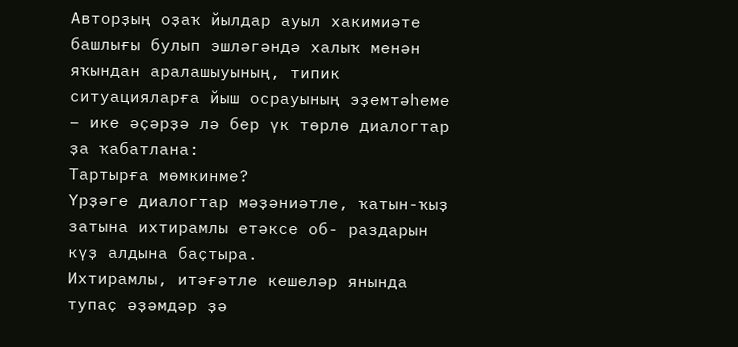Авторҙың оҙаҡ йылдар ауыл хакимиәте башлығы булып эшләгәндә халыҡ менән яҡындан аралашыуының, типик ситуацияларға йыш осрауының эҙемтәһеме – ике әҫәрҙә лә бер үк төрлө диалогтар ҙа ҡабатлана:
Тартырға мөмкинме?
Үрҙәге диалогтар мәҙәниәтле, ҡатын-ҡыҙ затына ихтирамлы етәксе об- раздарын күҙ алдына баҫтыра.
Ихтирамлы, итәғәтле кешеләр янында тупаҫ әҙәмдәр ҙә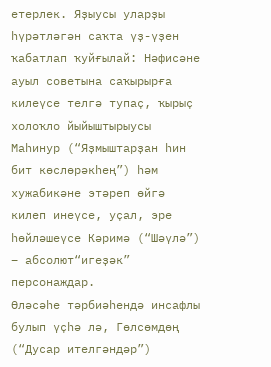етерлек. Яҙыусы уларҙы һүрәтләгән саҡта үҙ-үҙен ҡабатлап ҡуйғылай: Нәфисәне ауыл советына саҡырырға килеүсе телгә тупаҫ, ҡырыҫ холоҡло йыйыштырыусы Маһинур (“Яҙмыштарҙан һин бит көслөрәкһең”) һәм хужабикәне этәреп өйгә килеп инеүсе, уҫал, эре һөйләшеүсе Кәримә (“Шәүлә”) – абсолют“игеҙәк” персонаждар.
Өләсәһе тәрбиәһендә инсафлы булып үҫһә лә, Гөлсөмдөң (“Дусар ителгәндәр”)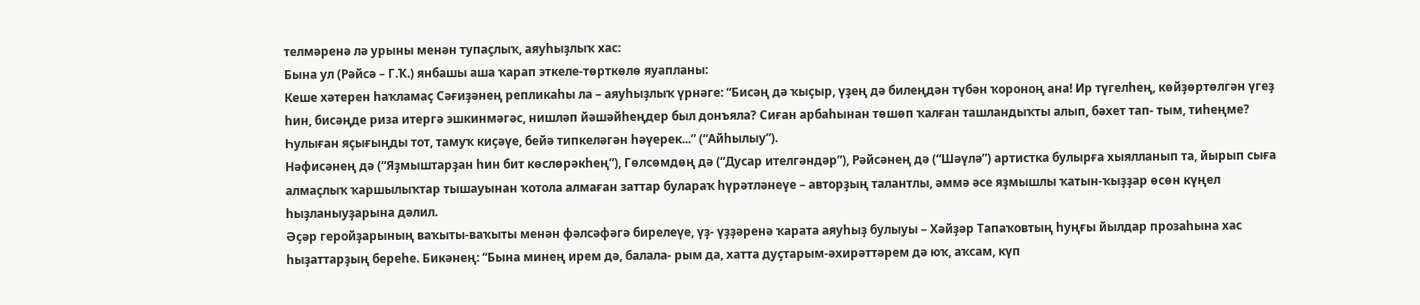телмәренә лә урыны менән тупаҫлыҡ, аяуһыҙлыҡ хас:
Бына ул (Рәйсә – Г.Ҡ.) янбашы аша ҡарап эткеле-төрткөлө яуапланы:
Кеше хәтерен һаҡламаҫ Сәғиҙәнең репликаһы ла – аяуһыҙлыҡ үрнәге: “Бисәң дә ҡыҫыр, үҙең дә билеңдән түбән ҡороноң ана! Ир түгелһең, көйҙөртөлгән үгеҙ һин, бисәңде риза итергә эшкинмәгәс, нишләп йәшәйһеңдер был донъяла? Сиған арбаһынан төшөп ҡалған ташландыҡты алып, бәхет тап- тым, тиһеңме? Һулыған яҫығыңды тот, тамуҡ киҫәүе, бейә типкеләгән һәүерек...” (“Айһылыу”).
Нәфисәнең дә (“Яҙмыштарҙан һин бит көслөрәкһең”), Гөлсөмдөң дә (“Дусар ителгәндәр”), Рәйсәнең дә (“Шәүлә”) артистка булырға хыялланып та, йырып сыға алмаҫлыҡ ҡаршылыҡтар тышауынан ҡотола алмаған заттар булараҡ һүрәтләнеүе – авторҙың талантлы, әммә әсе яҙмышлы ҡатын-ҡыҙҙар өсөн күңел һыҙланыуҙарына дәлил.
Әҫәр геройҙарының ваҡыты-ваҡыты менән фәлсәфәгә бирелеүе, үҙ- үҙҙәренә ҡарата аяуһыҙ булыуы – Хәйҙәр Тапаҡовтың һуңғы йылдар прозаһына хас һыҙаттарҙың береһе. Бикәнең: “Бына минең ирем дә, балала- рым да, хатта дуҫтарым-әхирәттәрем дә юҡ, аҡсам, күп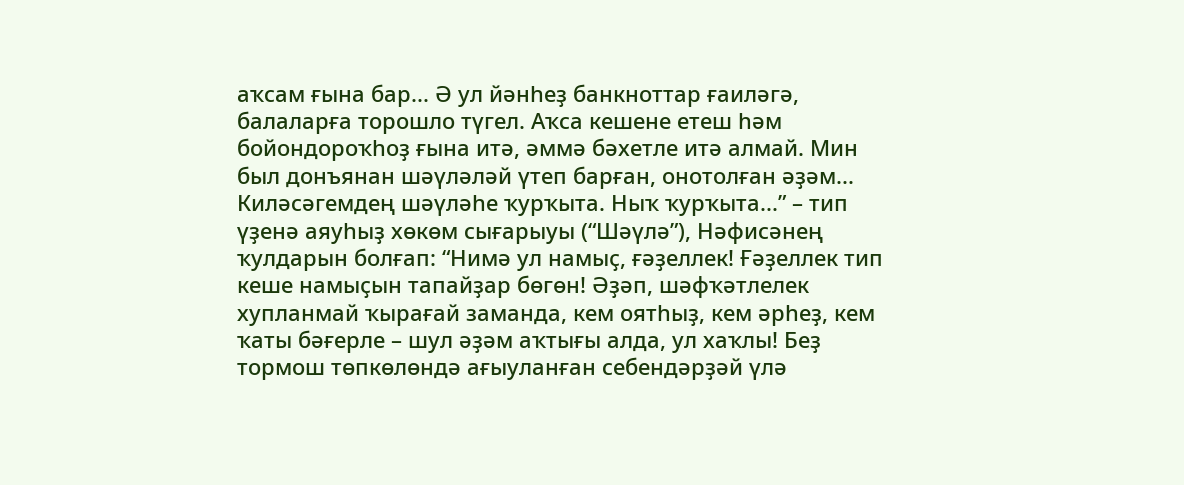аҡсам ғына бар... Ә ул йәнһеҙ банкноттар ғаиләгә, балаларға торошло түгел. Аҡса кешене етеш һәм бойондороҡһоҙ ғына итә, әммә бәхетле итә алмай. Мин был донъянан шәүләләй үтеп барған, онотолған әҙәм... Киләсәгемдең шәүләһе ҡурҡыта. Ныҡ ҡурҡыта...” – тип үҙенә аяуһыҙ хөкөм сығарыуы (“Шәүлә”), Нәфисәнең ҡулдарын болғап: “Нимә ул намыҫ, ғәҙеллек! Ғәҙеллек тип кеше намыҫын тапайҙар бөгөн! Әҙәп, шәфҡәтлелек хупланмай ҡырағай заманда, кем оятһыҙ, кем әрһеҙ, кем ҡаты бәғерле – шул әҙәм аҡтығы алда, ул хаҡлы! Беҙ тормош төпкөлөндә ағыуланған себендәрҙәй үлә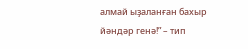алмай ыҙаланған бахыр йәндәр генә!” – тип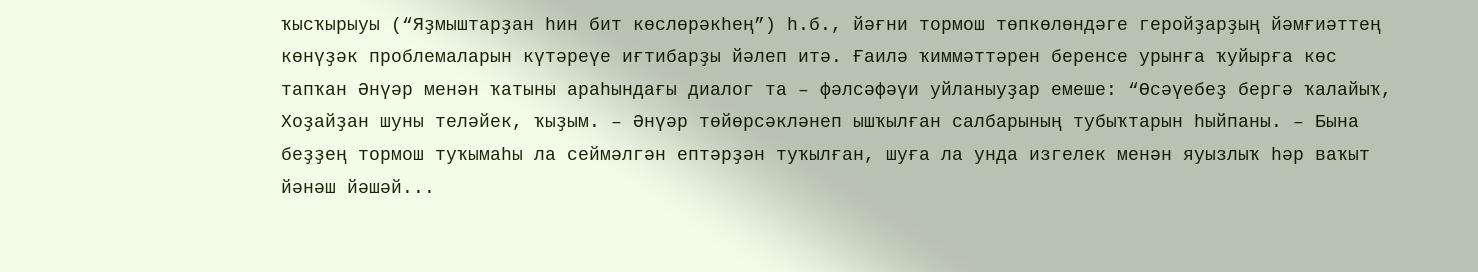ҡысҡырыуы (“Яҙмыштарҙан һин бит көслөрәкһең”) һ.б., йәғни тормош төпкөлөндәге геройҙарҙың йәмғиәттең көнүҙәк проблемаларын күтәреүе иғтибарҙы йәлеп итә. Ғаилә ҡиммәттәрен беренсе урынға ҡуйырға көс тапҡан Әнүәр менән ҡатыны араһындағы диалог та – фәлсәфәүи уйланыуҙар емеше: “Өсәүебеҙ бергә ҡалайыҡ, Хоҙайҙан шуны теләйек, ҡыҙым. – Әнүәр төйөрсәкләнеп ышҡылған салбарының тубыҡтарын һыйпаны. – Бына беҙҙең тормош туҡымаһы ла сеймәлгән ептәрҙән туҡылған, шуға ла унда изгелек менән яуызлыҡ һәр ваҡыт йәнәш йәшәй...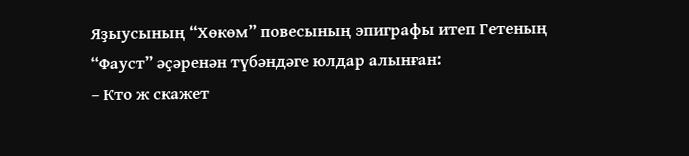Яҙыусының “Хөкөм” повесының эпиграфы итеп Гетеның “Фауст” әҫәренән түбәндәге юлдар алынған:
– Кто ж скажет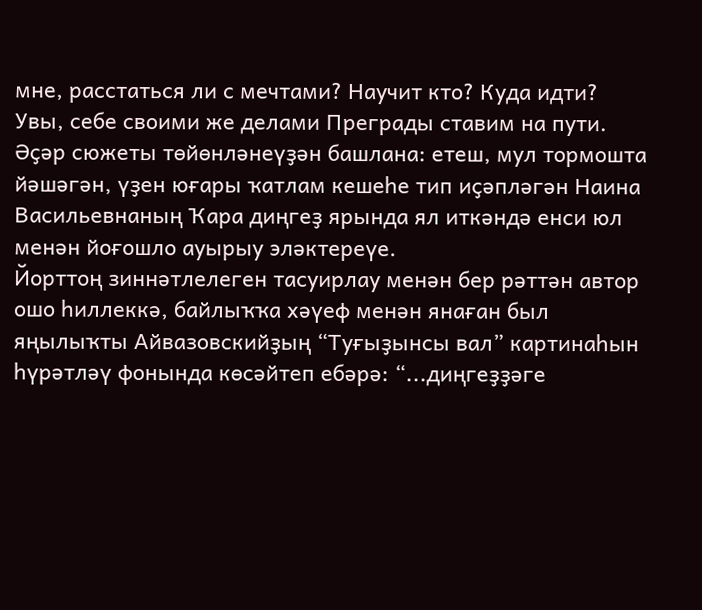мне, расстаться ли с мечтами? Научит кто? Куда идти?
Увы, себе своими же делами Преграды ставим на пути.
Әҫәр сюжеты төйөнләнеүҙән башлана: етеш, мул тормошта йәшәгән, үҙен юғары ҡатлам кешеһе тип иҫәпләгән Наина Васильевнаның Ҡара диңгеҙ ярында ял иткәндә енси юл менән йоғошло ауырыу эләктереүе.
Йорттоң зиннәтлелеген тасуирлау менән бер рәттән автор ошо һиллеккә, байлыҡҡа хәүеф менән янаған был яңылыҡты Айвазовскийҙың “Туғыҙынсы вал” картинаһын һүрәтләү фонында көсәйтеп ебәрә: “...диңгеҙҙәге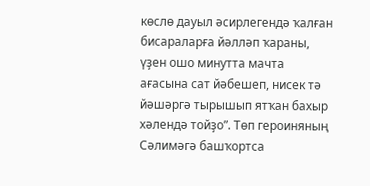көслө дауыл әсирлегендә ҡалған бисараларға йәлләп ҡараны, үҙен ошо минутта мачта ағасына сат йәбешеп, нисек тә йәшәргә тырышып ятҡан бахыр хәлендә тойҙо”. Төп героиняның Сәлимәгә башҡортса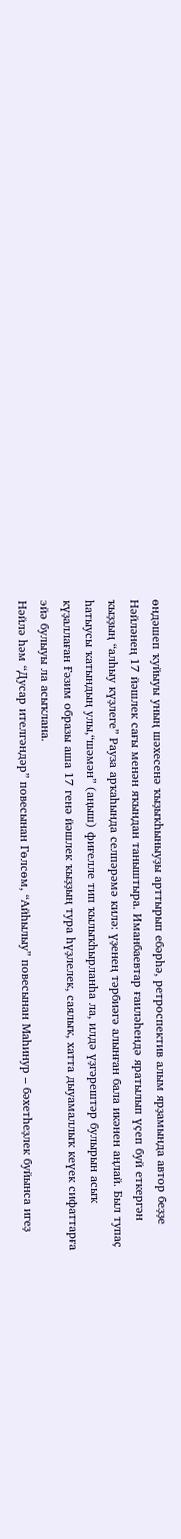өндәшеп ҡуйыуы уның шәхесенә ҡыҙыҡһыныуҙы арттырып ебәрһә, ретроспектив алым ярҙамында автор беҙҙе Нәйләнең 17 йәшлек сағы менән яҡындан таныштыра. Иманбаевтар ғаиләһендә яратылып үҫеп буй еткергән ҡыҙҙың “алһыу күҙлеге” Рауза арҡаһында селпәрәмә килә: үҙенең тәрбиәгә алынған бала икәнен аңлай. Был тупаҫ һатыусы ҡатындың улы,“шәмән” (аңыш) фиғелле тип ҡылыҡһырланһа ла, илдә үҙгәрештәр булырын асыҡ күҙаллаған Ғәзим образы аша 17 генә йәшлек ҡыҙҙың тура һүҙлелек, саялыҡ, хатта дыуамаллыҡ кеүек сифаттарға эйә булыуы ла асыҡлана.
Нәйлә һәм “Дусар ителгәндәр” повесынан Гөлсөм, “Айһылыу” повесынан Маһинур – бәхетһеҙлек буйынса игеҙ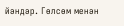йәндәр. Гөлсөм менән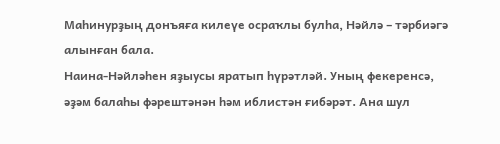Маһинурҙың донъяға килеүе осраҡлы булһа, Нәйлә – тәрбиәгә алынған бала.
Наина-Нәйләһен яҙыусы яратып һүрәтләй. Уның фекеренсә, әҙәм балаһы фәрештәнән һәм иблистән ғибәрәт. Ана шул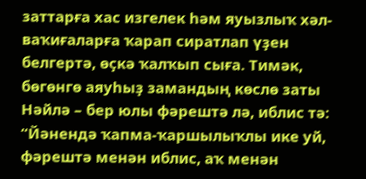заттарға хас изгелек һәм яуызлыҡ хәл-ваҡиғаларға ҡарап сиратлап үҙен белгертә, өҫкә ҡалҡып сыға. Тимәк, бөгөнгө аяуһыҙ замандың көслө заты Нәйлә – бер юлы фәрештә лә, иблис тә: “Йәнендә ҡапма-ҡаршылыҡлы ике уй, фәрештә менән иблис, аҡ менән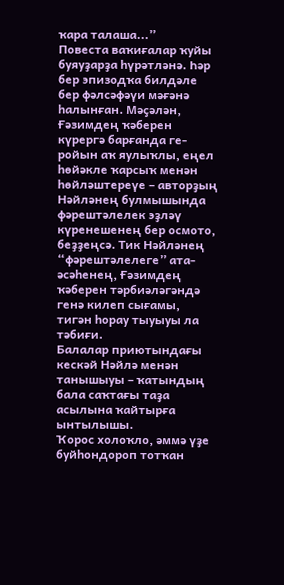ҡара талаша...”
Повеста ваҡиғалар ҡуйы буяуҙарҙа һүрәтләнә. Һәр бер эпизодҡа билдәле бер фәлсәфәүи мәғәнә һалынған. Мәҫәлән, Ғәзимдең ҡәберен күрергә барғанда ге- ройын аҡ яулыҡлы, еңел һөйәкле ҡарсыҡ менән һөйләштереүе – авторҙың Нәйләнең булмышында фәрештәлелек эҙләү күренешенең бер осмото, беҙҙеңсә. Тик Нәйләнең “фәрештәлелеге” ата-әсәһенең, Ғәзимдең ҡәберен тәрбиәләгәндә генә килеп сығамы, тигән һорау тыуыуы ла тәбиғи.
Балалар приютындағы кескәй Нәйлә менән танышыуы – ҡатындың бала саҡтағы таҙа асылына ҡайтырға ынтылышы.
Ҡорос холоҡло, әммә үҙе буйһондороп тотҡан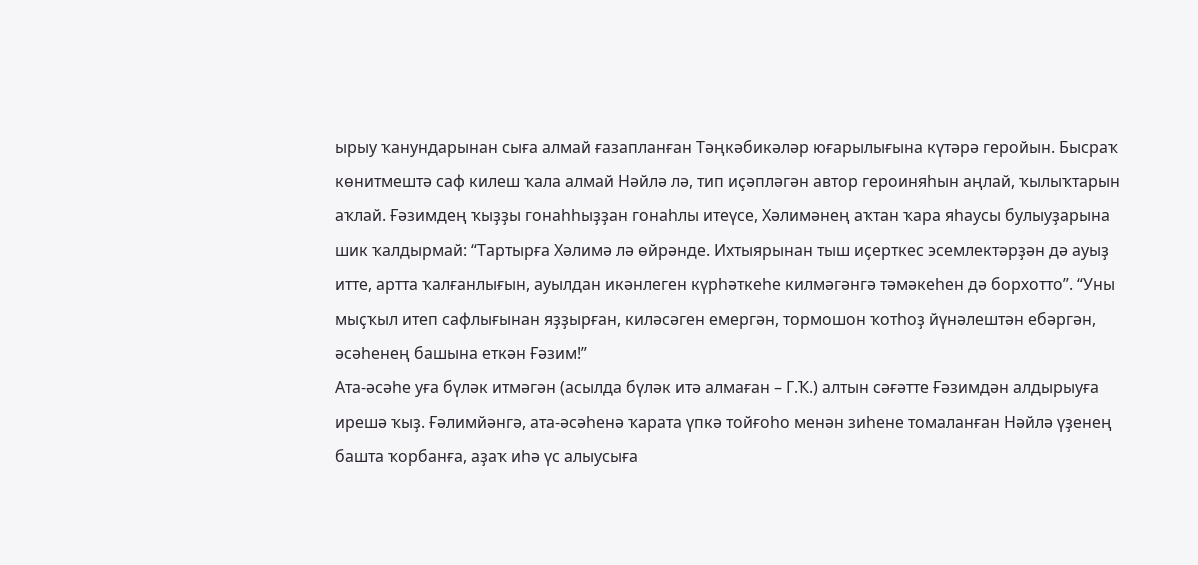ырыу ҡанундарынан сыға алмай ғазапланған Тәңкәбикәләр юғарылығына күтәрә геройын. Бысраҡ көнитмештә саф килеш ҡала алмай Нәйлә лә, тип иҫәпләгән автор героиняһын аңлай, ҡылыҡтарын аҡлай. Ғәзимдең ҡыҙҙы гонаһһыҙҙан гонаһлы итеүсе, Хәлимәнең аҡтан ҡара яһаусы булыуҙарына шик ҡалдырмай: “Тартырға Хәлимә лә өйрәнде. Ихтыярынан тыш иҫерткес эсемлектәрҙән дә ауыҙ итте, артта ҡалғанлығын, ауылдан икәнлеген күрһәткеһе килмәгәнгә тәмәкеһен дә борхотто”. “Уны мыҫҡыл итеп сафлығынан яҙҙырған, киләсәген емергән, тормошон ҡотһоҙ йүнәлештән ебәргән, әсәһенең башына еткән Ғәзим!”
Ата-әсәһе уға бүләк итмәгән (асылда бүләк итә алмаған – Г.Ҡ.) алтын сәғәтте Ғәзимдән алдырыуға ирешә ҡыҙ. Ғәлимйәнгә, ата-әсәһенә ҡарата үпкә тойғоһо менән зиһене томаланған Нәйлә үҙенең башта ҡорбанға, аҙаҡ иһә үс алыусыға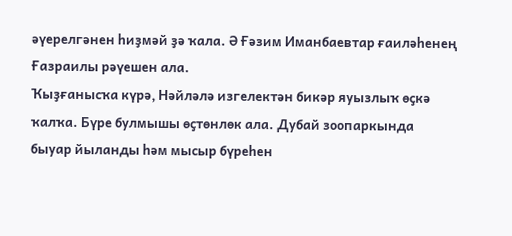әүерелгәнен һиҙмәй ҙә ҡала. Ә Ғәзим Иманбаевтар ғаиләһенең Ғазраилы рәүешен ала.
Ҡыҙғанысҡа күрә, Нәйләлә изгелектән бикәр яуызлыҡ өҫкә ҡалҡа. Бүре булмышы өҫтөнлөк ала. Дубай зоопаркында быуар йыланды һәм мысыр бүреһен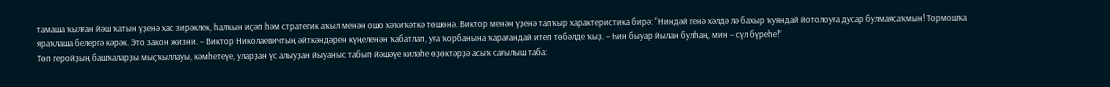тамаша ҡылған йәш ҡатын үҙенә хас зирәклек, һалҡын иҫәп һәм стратегик аҡыл менән ошо хәҡиҡәткә төшөнә. Виктор менән үҙенә тапҡыр характеристика бирә: “Ниндәй генә хәлдә лә бахыр ҡуяндай йотолоуға дусар булмаясаҡмын! Тормошҡа яраҡлаша белергә кәрәк. Это закон жизни. – Виктор Николаевичтың әйткәндәрен күңеленән ҡабатлап, уға ҡорбанына ҡарағандай итеп төбәлде ҡыҙ. – Һин быуар йылан булһаң, мин – сүл бүреһе!”
Төп геройҙың башҡаларҙы мыҫҡыллауы, кәмһетеүе, уларҙан үс алыуҙан йыуаныс табып йәшәүе киләһе өҙөктәрҙә асыҡ сағылыш таба: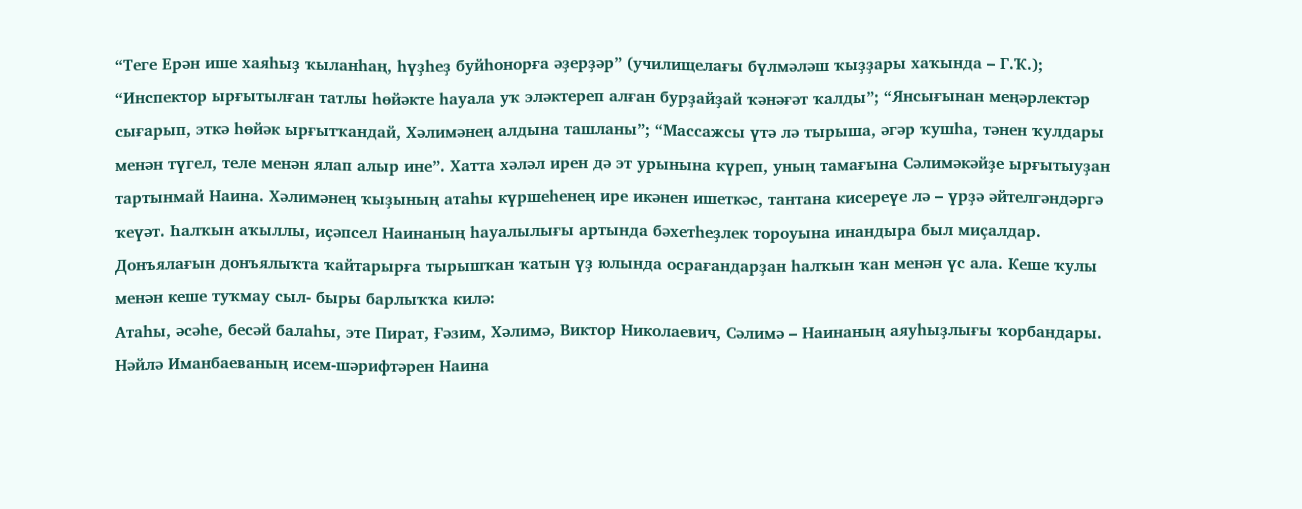“Теге Ерән ише хаяһыҙ ҡыланһаң, һүҙһеҙ буйһонорға әҙерҙәр” (училищелағы бүлмәләш ҡыҙҙары хаҡында – Г.Ҡ.); “Инспектор ырғытылған татлы һөйәкте һауала уҡ эләктереп алған бурҙайҙай ҡәнәғәт ҡалды”; “Янсығынан меңәрлектәр сығарып, эткә һөйәк ырғытҡандай, Хәлимәнең алдына ташланы”; “Массажсы үтә лә тырыша, әгәр ҡушһа, тәнен ҡулдары менән түгел, теле менән ялап алыр ине”. Хатта хәләл ирен дә эт урынына күреп, уның тамағына Сәлимәкәйҙе ырғытыуҙан тартынмай Наина. Хәлимәнең ҡыҙының атаһы күршеһенең ире икәнен ишеткәс, тантана кисереүе лә – үрҙә әйтелгәндәргә ҡеүәт. Һалҡын аҡыллы, иҫәпсел Наинаның һауалылығы артында бәхетһеҙлек тороуына инандыра был миҫалдар.
Донъялағын донъялыҡта ҡайтарырға тырышҡан ҡатын үҙ юлында осрағандарҙан һалҡын ҡан менән үс ала. Кеше ҡулы менән кеше туҡмау сыл- быры барлыҡҡа килә:
Атаһы, әсәһе, бесәй балаһы, эте Пират, Ғәзим, Хәлимә, Виктор Николаевич, Сәлимә – Наинаның аяуһыҙлығы ҡорбандары.
Нәйлә Иманбаеваның исем-шәрифтәрен Наина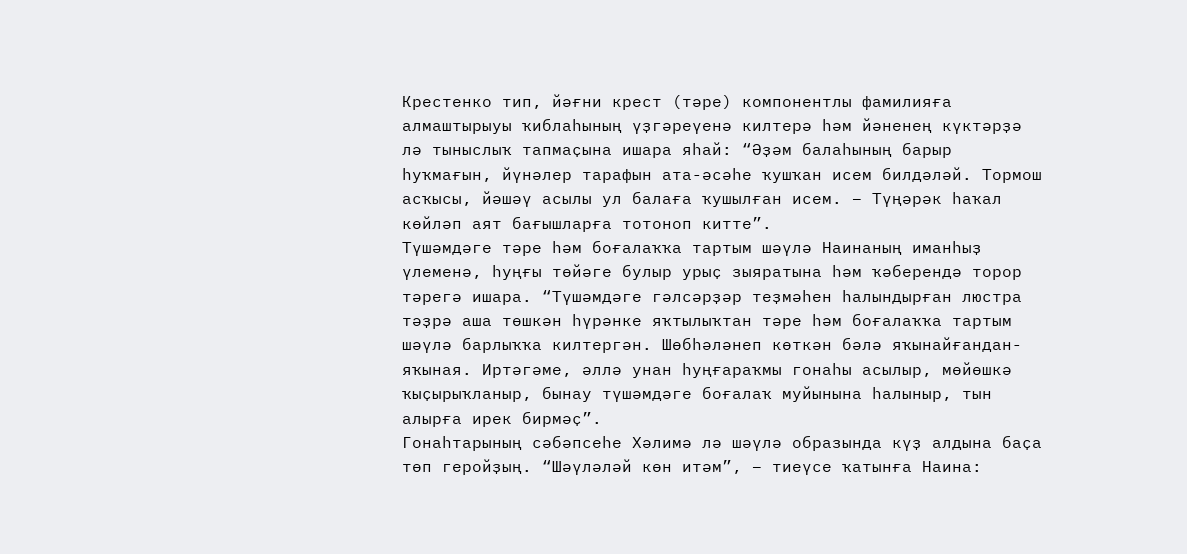Крестенко тип, йәғни крест (тәре) компонентлы фамилияға алмаштырыуы ҡиблаһының үҙгәреүенә килтерә һәм йәненең күктәрҙә лә тыныслыҡ тапмаҫына ишара яһай: “Әҙәм балаһының барыр һуҡмағын, йүнәлер тарафын ата-әсәһе ҡушҡан исем билдәләй. Тормош асҡысы, йәшәү асылы ул балаға ҡушылған исем. – Түңәрәк һаҡал көйләп аят бағышларға тотоноп китте”.
Түшәмдәге тәре һәм боғалаҡҡа тартым шәүлә Наинаның иманһыҙ үлеменә, һуңғы төйәге булыр урыҫ зыяратына һәм ҡәберендә торор тәрегә ишара. “Түшәмдәге гәлсәрҙәр теҙмәһен һалындырған люстра тәҙрә аша төшкән һүрәнке яҡтылыҡтан тәре һәм боғалаҡҡа тартым шәүлә барлыҡҡа килтергән. Шөбһәләнеп көткән бәлә яҡынайғандан-яҡыная. Иртәгәме, әллә унан һуңғараҡмы гонаһы асылыр, мөйөшкә ҡыҫырыҡланыр, бынау түшәмдәге боғалаҡ муйынына һалыныр, тын алырға ирек бирмәҫ”.
Гонаһтарының сәбәпсеһе Хәлимә лә шәүлә образында күҙ алдына баҫа төп геройҙың. “Шәүләләй көн итәм”, – тиеүсе ҡатынға Наина: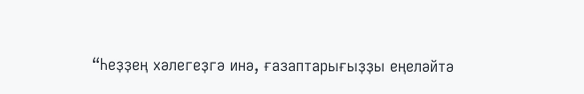“Һеҙҙең хәлегеҙгә инә, ғазаптарығыҙҙы еңеләйтә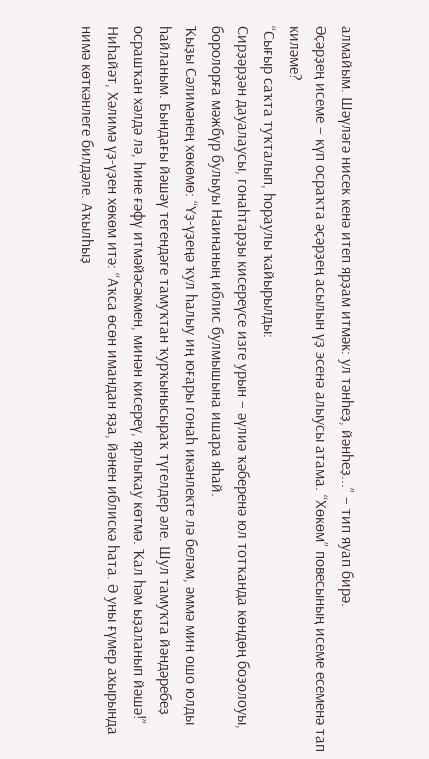алмайым. Шәүләгә нисек кенә итеп ярҙам итмәк: ул тәнһеҙ, йәнһеҙ...” – тип яуап бирә.
Әҫәрҙең исеме – күп осраҡта әҫәрҙең асылын үҙ эсенә алыусы атама. “Хөкөм” повесының исеме есеменә тап киләме?
“Сығыр саҡта туҡталып, һораулы ҡайырылды:
Сирҙәрҙән дауалаусы, гонаһтарҙы кисереүсе изге урын – әүлиә ҡәберенә юл тотҡанда көндөң боҙолоуы, боролорға мәжбүр булыуы Наинаның иблис булмышына ишара яһай.
Ҡыҙы Сәлимәнең хөкөмө: “Үҙ-үҙеңә ҡул һалыу иң юғары гонаһ икәнлекте лә беләм, әммә мин ошо юлды һайланым. Бындағы йәшәү тегендәге тамуҡтан ҡурҡынысыраҡ түгелдер әле. Шул тамуҡта йәндәребеҙ осрашҡан хәлдә лә, һине ғәфү итмәйәсәкмен, минән кисереү, ярлыҡау көтмә. Ҡал һәм ыҙаланып йәшә!” Ниһайәт, Хәлимә үҙ-үҙен хөкөм итә: “Аҡса өсөн имандан яҙа, йәнен иблискә һата. Ә уны ғүмер ахырында нимә көткәнлеге билдәле. Аҡылһыҙ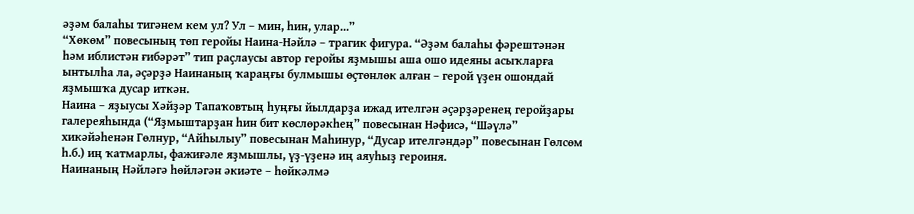әҙәм балаһы тигәнем кем ул? Ул – мин, һин, улар...”
“Хөкөм” повесының төп геройы Наина-Нәйлә – трагик фигура. “Әҙәм балаһы фәрештәнән һәм иблистән ғибәрәт” тип раҫлаусы автор геройы яҙмышы аша ошо идеяны асыҡларға ынтылһа ла, әҫәрҙә Наинаның ҡараңғы булмышы өҫтөнлөк алған – герой үҙен ошондай яҙмышҡа дусар иткән.
Наина – яҙыусы Хәйҙәр Тапаҡовтың һуңғы йылдарҙа ижад ителгән әҫәрҙәренең геройҙары галереяһында (“Яҙмыштарҙан һин бит көслөрәкһең” повесынан Нәфисә, “Шәүлә” хикәйәһенән Гөлнур, “Айһылыу” повесынан Маһинур, “Дусар ителгәндәр” повесынан Гөлсөм һ.б.) иң ҡатмарлы, фажиғәле яҙмышлы, үҙ-үҙенә иң аяуһыҙ героиня.
Наинаның Нәйләгә һөйләгән әкиәте – һөйкәлмә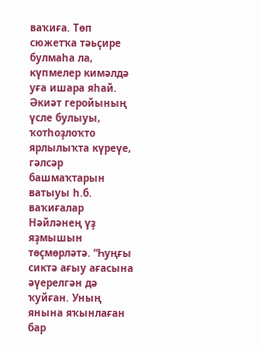ваҡиға. Төп сюжетҡа тәьҫире булмаһа ла, күпмелер кимәлдә уға ишара яһай. Әкиәт геройының үсле булыуы, ҡотһоҙлоҡто ярлылыҡта күреүе, гәлсәр башмаҡтарын ватыуы һ.б. ваҡиғалар Нәйләнең үҙ яҙмышын төҫмөрләтә. “Һуңғы сиктә ағыу ағасына әүерелгән дә ҡуйған. Уның янына яҡынлаған бар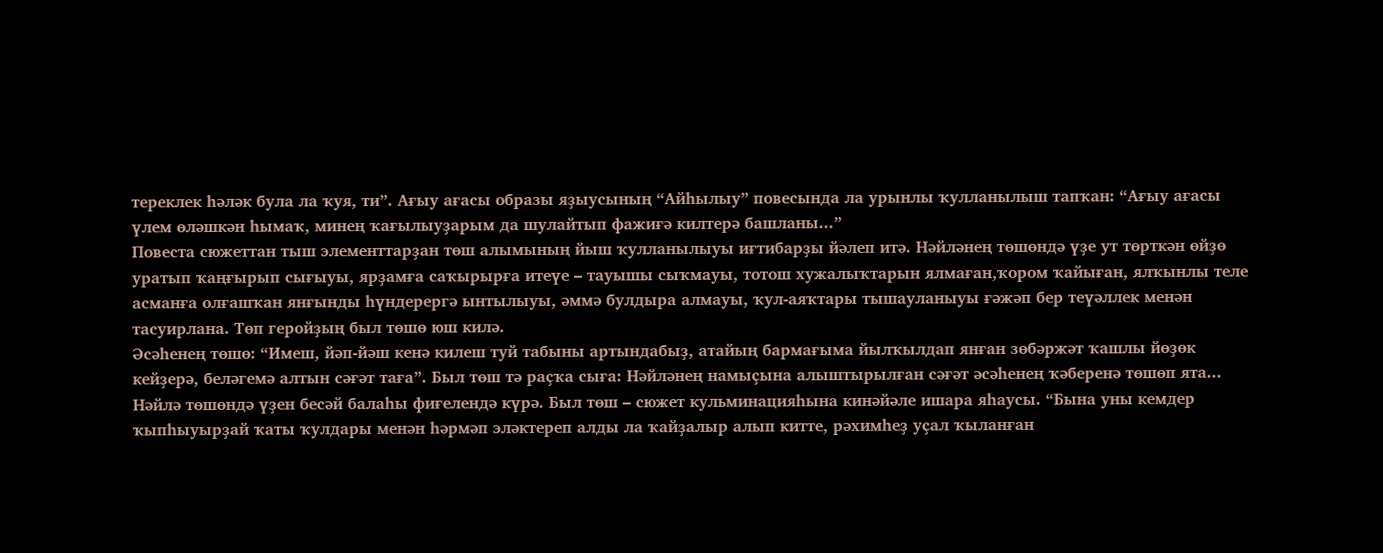тереклек һәләк була ла ҡуя, ти”. Ағыу ағасы образы яҙыусының “Айһылыу” повесында ла урынлы ҡулланылыш тапҡан: “Ағыу ағасы үлем өләшкән һымаҡ, минең ҡағылыуҙарым да шулайтып фажиғә килтерә башланы...”
Повеста сюжеттан тыш элементтарҙан төш алымының йыш ҡулланылыуы иғтибарҙы йәлеп итә. Нәйләнең төшөндә үҙе ут төрткән өйҙө уратып ҡаңғырып сығыуы, ярҙамға саҡырырға итеүе – тауышы сыҡмауы, тотош хужалыҡтарын ялмаған,ҡором ҡайыған, ялҡынлы теле асманға олғашҡан янғынды һүндерергә ынтылыуы, әммә булдыра алмауы, ҡул-аяҡтары тышауланыуы ғәжәп бер теүәллек менән тасуирлана. Төп геройҙың был төшө юш килә.
Әсәһенең төшө: “Имеш, йәп-йәш кенә килеш туй табыны артындабыҙ, атайың бармағыма йылҡылдап янған зөбәржәт ҡашлы йөҙөк кейҙерә, беләгемә алтын сәғәт таға”. Был төш тә раҫҡа сыға: Нәйләнең намыҫына алыштырылған сәғәт әсәһенең ҡәберенә төшөп ята...
Нәйлә төшөндә үҙен бесәй балаһы фиғелендә күрә. Был төш – сюжет кульминацияһына кинәйәле ишара яһаусы. “Бына уны кемдер ҡыпһыуырҙай ҡаты ҡулдары менән һәрмәп эләктереп алды ла ҡайҙалыр алып китте, рәхимһеҙ уҫал ҡыланған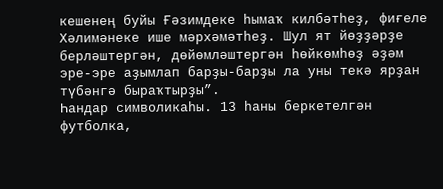кешенең буйы Ғәзимдеке һымаҡ килбәтһеҙ, фиғеле Хәлимәнеке ише мәрхәмәтһеҙ. Шул ят йөҙҙәрҙе берләштергән, дөйөмләштергән һөйкөмһөҙ әҙәм эре-эре аҙымлап барҙы-барҙы ла уны текә ярҙан түбәнгә быраҡтырҙы”.
Һандар символикаһы. 13 һаны беркетелгән футболка,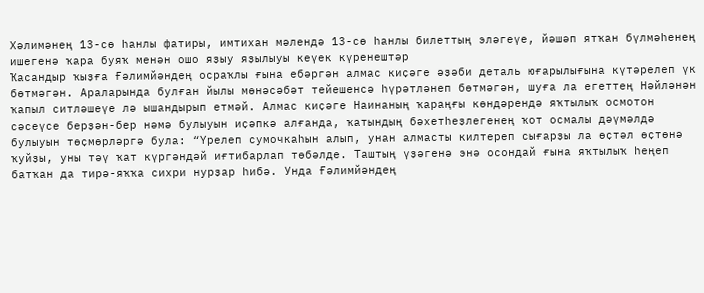Хәлимәнең 13-сө һанлы фатиры, имтихан мәлендә 13-сө һанлы билеттың эләгеүе, йәшәп ятҡан бүлмәһенең ишегенә ҡара буяҡ менән ошо яҙыу яҙылыуы кеүек күренештәр
Ҡасандыр ҡыҙға Ғәлимйәндең осраҡлы ғына ебәргән алмас киҫәге әҙәби деталь юғарылығына күтәрелеп үк бөтмәгән. Араларында булған йылы мөнәсәбәт тейешенсә һүрәтләнеп бөтмәгән, шуға ла егеттең Нәйләнән ҡапыл ситләшеүе лә ышандырып етмәй. Алмас киҫәге Наинаның ҡараңғы көндәрендә яҡтылыҡ осмотон сәсеүсе берҙән-бер нәмә булыуын иҫәпкә алғанда, ҡатындың бәхетһеҙлегенең ҡот осмалы дәүмәлдә булыуын төҫмөрләргә була: “Үрелеп сумочкаһын алып, унан алмасты килтереп сығарҙы ла өҫтәл өҫтөнә ҡуйҙы, уны тәү ҡат күргәндәй иғтибарлап төбәлде. Таштың үҙәгенә энә осондай ғына яҡтылыҡ һеңеп батҡан да тирә-яҡҡа сихри нурҙар һибә. Унда Ғәлимйәндең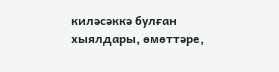киләсәккә булған хыялдары, өмөттәре,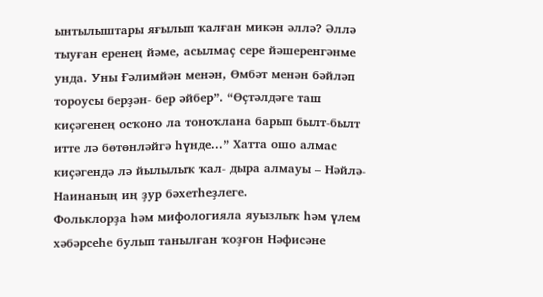ынтылыштары яғылып ҡалған микән әллә? Әллә тыуған еренең йәме, асылмаҫ сере йәшеренгәнме унда. Уны Ғәлимйән менән, Өмбәт менән бәйләп тороусы берҙән- бер әйбер”. “Өҫтәлдәге таш киҫәгенең осҡоно ла тоноҡлана барып былт-былт итте лә бөтөнләйгә һүнде...” Хатта ошо алмас киҫәгендә лә йылылыҡ ҡал- дыра алмауы – Нәйлә-Наинаның иң ҙур бәхетһеҙлеге.
Фольклорҙа һәм мифологияла яуызлыҡ һәм үлем хәбәрсеһе булып танылған ҡоҙғон Нәфисәне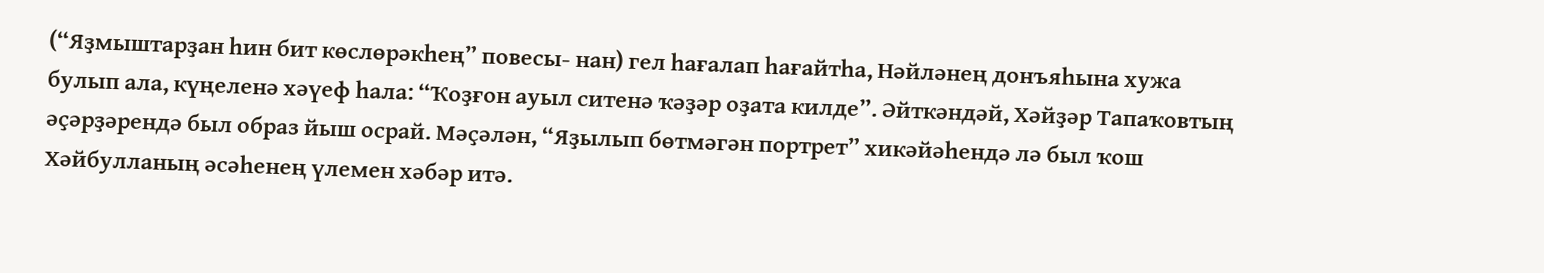(“Яҙмыштарҙан һин бит көслөрәкһең” повесы- нан) гел һағалап һағайтһа, Нәйләнең донъяһына хужа булып ала, күңеленә хәүеф һала: “Ҡоҙғон ауыл ситенә ҡәҙәр оҙата килде”. Әйткәндәй, Хәйҙәр Тапаҡовтың әҫәрҙәрендә был образ йыш осрай. Мәҫәлән, “Яҙылып бөтмәгән портрет” хикәйәһендә лә был ҡош Хәйбулланың әсәһенең үлемен хәбәр итә.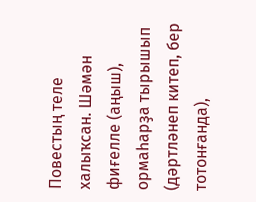Повестың теле халыҡсан. Шәмән фиғелле (аңыш), ормаһарҙа тырышып (дәртләнеп китеп, бер тотонғанда),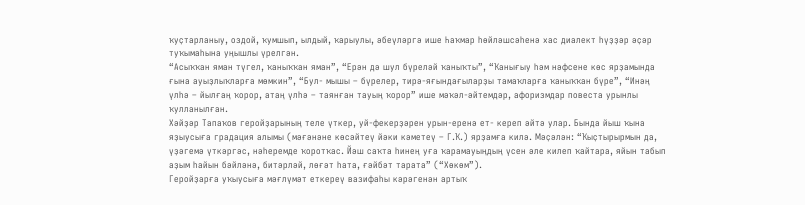ҡуҫтарланыу, оздой, ҡумшып, ылдый, ҡарыулы, әбеүләргә ише Һаҡмар һөйләшсәһенә хас диалект һүҙҙәр әҫәр туҡымаһына уңышлы үрелгән.
“Асыҡҡан яман түгел, ҡаныҡҡан яман”, “Ерән дә шул бүреләй ҡаныҡты”, “Ҡанығыу һәм нәфсене көс ярҙамында ғына ауыҙлыҡларға мөмкин”, “Бул- мышы – бүрелер, тирә-яғындағыларҙы тамаҡларға ҡаныҡҡан бүре”, “Инәң үлһә – йылғаң ҡорор, атаң үлһә – таянған тауың ҡорор” ише мәҡәл-әйтемдәр, афоризмдар повеста урынлы ҡулланылған.
Хәйҙәр Тапаҡов геройҙарының теле үткер, уй-фекерҙәрен урын-еренә ет- кереп әйтә улар. Бында йыш ҡына яҙыусыға градация алымы (мәғәнәне көсәйтеү йәки кәметеү – Г.Ҡ.) ярҙамға килә. Мәҫәлән: “Ҡыҫтырырмын да, үҙәгемә үткәргәс, нәһеремде ҡоротҡас. Йәш саҡта һинең уға ҡарамауыңдың үсен әле килеп ҡайтара, яйын табып аҙым һайын бәйләнә, битәрләй, лөғәт һата, ғәйбәт тарата” (“Хөкөм”).
Геройҙарға уҡыусыға мәғлүмәт еткереү вазифаһы кәрәгенән артыҡ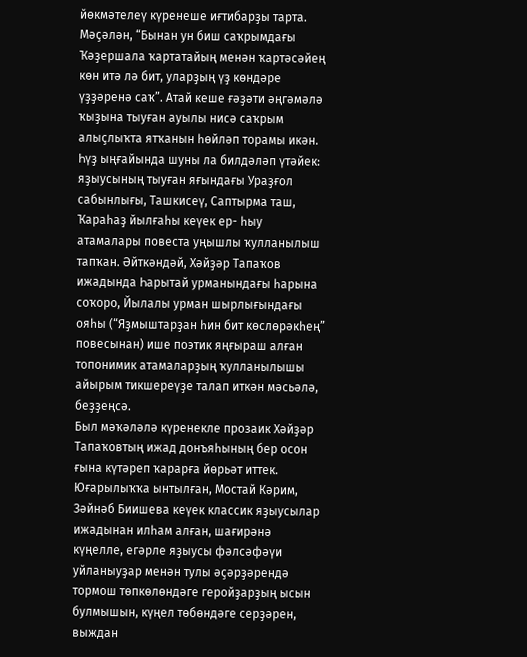йөкмәтелеү күренеше иғтибарҙы тарта. Мәҫәлән, “Бынан ун биш саҡрымдағы Ҡәҙершала ҡартатайың менән ҡартәсәйең көн итә лә бит, уларҙың үҙ көндәре үҙҙәренә саҡ”. Атай кеше ғәҙәти әңгәмәлә ҡыҙына тыуған ауылы нисә саҡрым алыҫлыҡта ятҡанын һөйләп торамы икән.
Һүҙ ыңғайында шуны ла билдәләп үтәйек: яҙыусының тыуған яғындағы Ураҙғол сабынлығы, Ташкисеү, Саптырма таш, Ҡараһаҙ йылғаһы кеүек ер- һыу атамалары повеста уңышлы ҡулланылыш тапҡан. Әйткәндәй, Хәйҙәр Тапаҡов ижадында Һарытай урманындағы һарына соҡоро, Йылалы урман шырлығындағы ояһы (“Яҙмыштарҙан һин бит көслөрәкһең” повесынан) ише поэтик яңғыраш алған топонимик атамаларҙың ҡулланылышы айырым тикшереүҙе талап иткән мәсьәлә, беҙҙеңсә.
Был мәҡәләлә күренекле прозаик Хәйҙәр Тапаҡовтың ижад донъяһының бер осон ғына күтәреп ҡарарға йөрьәт иттек. Юғарылыҡҡа ынтылған, Мостай Кәрим, Зәйнәб Биишева кеүек классик яҙыусылар ижадынан илһам алған, шағирәнә күңелле, егәрле яҙыусы фәлсәфәүи уйланыуҙар менән тулы әҫәрҙәрендә тормош төпкөлөндәге геройҙарҙың ысын булмышын, күңел төбөндәге серҙәрен, выждан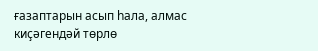ғазаптарын асып һала, алмас киҫәгендәй төрлө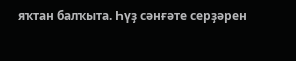яҡтан балҡыта. Һүҙ сәнғәте серҙәрен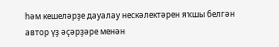һәм кешеләрҙе дауалау нескәлектәрен яҡшы белгән автор үҙ әҫәрҙәре менән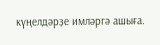күңелдәрҙе имләргә ашыға.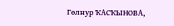Гөлнур ҠАСҠЫНОВА,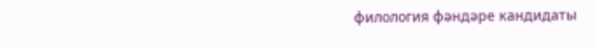филология фәндәре кандидаты